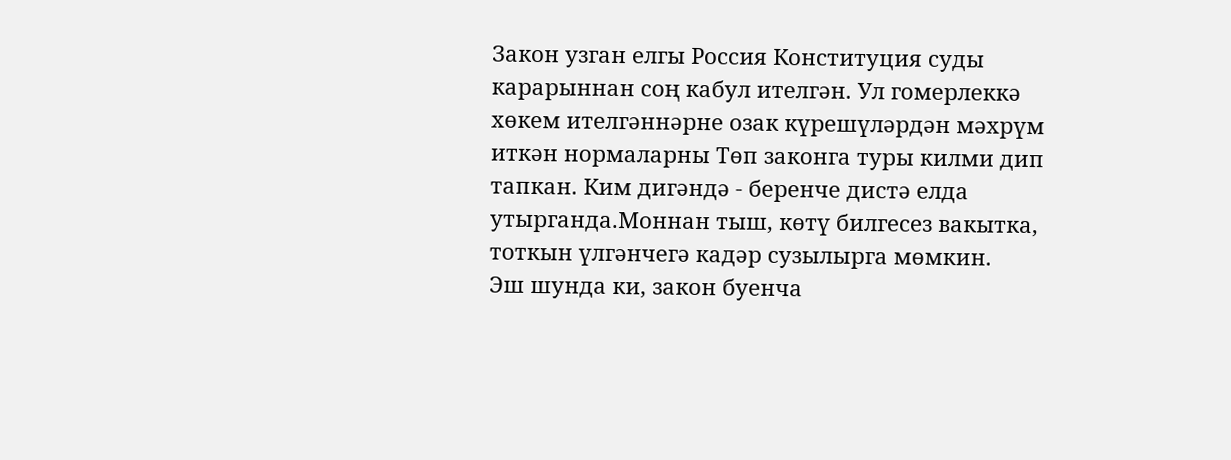Закон узган елгы Россия Конституция суды карарыннан соң кабул ителгән. Ул гомерлеккә хөкем ителгәннәрне озак күрешүләрдән мәхрүм иткән нормаларны Төп законга туры килми дип тапкан. Ким дигәндә - беренче дистә елда утырганда.Моннан тыш, көтү билгесез вакытка, тоткын үлгәнчегә кадәр сузылырга мөмкин.
Эш шунда ки, закон буенча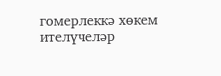гомерлеккә хөкем ителүчеләр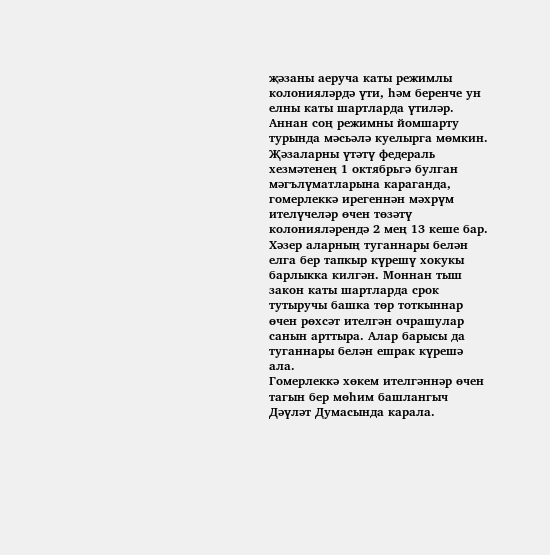җәзаны аеруча каты режимлы колонияләрдә үти, һәм беренче ун елны каты шартларда үтиләр. Аннан соң режимны йомшарту турында мәсьәлә куелырга мөмкин.
Җәзаларны үтәтү федераль хезмәтенең 1 октябрьгә булган мәгълүматларына караганда, гомерлеккә ирегеннән мәхрүм ителүчеләр өчен төзәтү колонияләрендә 2 мең 13 кеше бар.
Хәзер аларның туганнары белән елга бер тапкыр күрешү хокукы барлыкка килгән. Моннан тыш закон каты шартларда срок тутыручы башка төр тоткыннар өчен рөхсәт ителгән очрашулар санын арттыра. Алар барысы да туганнары белән ешрак күрешә ала.
Гомерлеккә хөкем ителгәннәр өчен тагын бер мөһим башлангыч Дәүләт Думасында карала.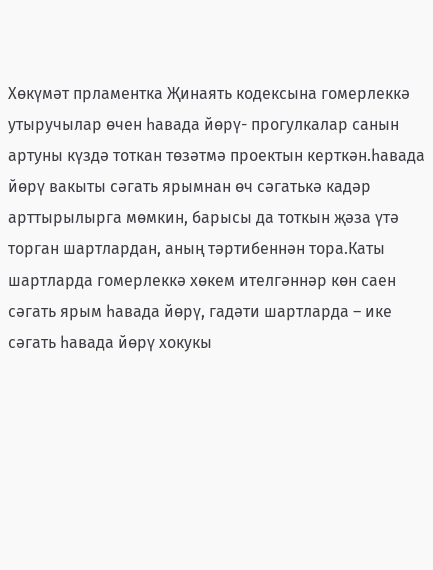Хөкүмәт прламентка Җинаять кодексына гомерлеккә утыручылар өчен һавада йөрү- прогулкалар санын артуны күздә тоткан төзәтмә проектын керткән.һавада йөрү вакыты сәгать ярымнан өч сәгатькә кадәр арттырылырга мөмкин, барысы да тоткын җәза үтә торган шартлардан, аның тәртибеннән тора.Каты шартларда гомерлеккә хөкем ителгәннәр көн саен сәгать ярым һавада йөрү, гадәти шартларда – ике сәгать һавада йөрү хокукы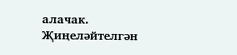алачак. Җиңеләйтелгән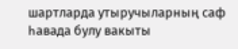шартларда утыручыларның саф һавада булу вакыты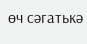өч сәгатькә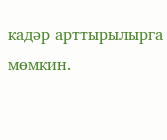кадәр арттырылырга мөмкин.